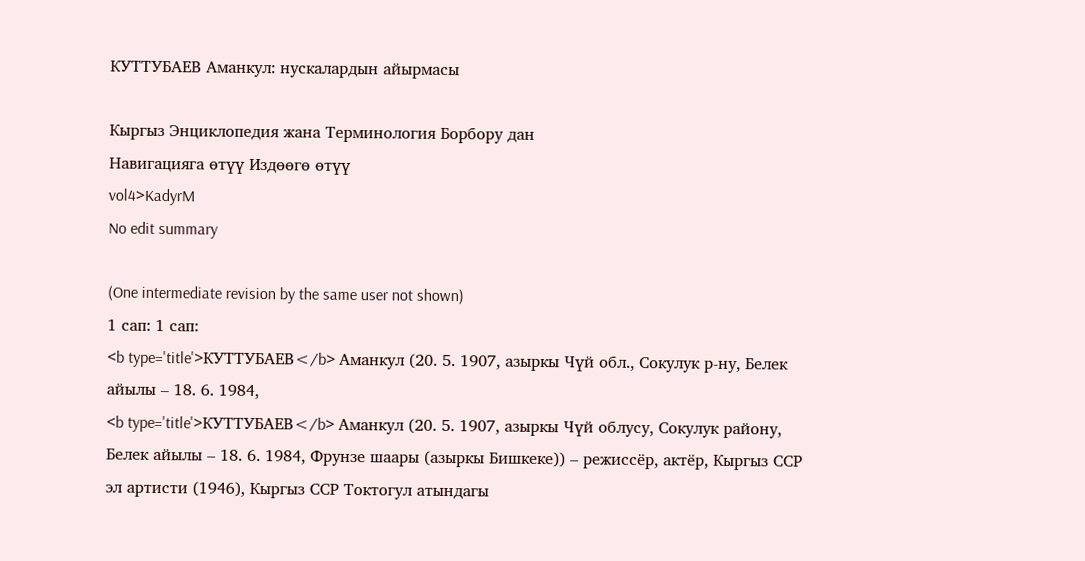КУТТУБАЕВ Аманкул: нускалардын айырмасы

Кыргыз Энциклопедия жана Терминология Борбору дан
Навигацияга өтүү Издөөгө өтүү
vol4>KadyrM
No edit summary

(One intermediate revision by the same user not shown)
1 сап: 1 сап:
<b type='title'>КУТТУБАЕВ</b> Аманкул (20. 5. 1907, азыркы Чүй обл., Сокулук р-ну, Белек айылы – 18. 6. 1984,
<b type='title'>КУТТУБАЕВ</b> Аманкул (20. 5. 1907, азыркы Чүй облусу, Сокулук району, Белек айылы – 18. 6. 1984, Фрунзе шаары (азыркы Бишкеке)) – режиссёр, актёр, Кыргыз ССР эл артисти (1946), Кыргыз ССР Токтогул атындагы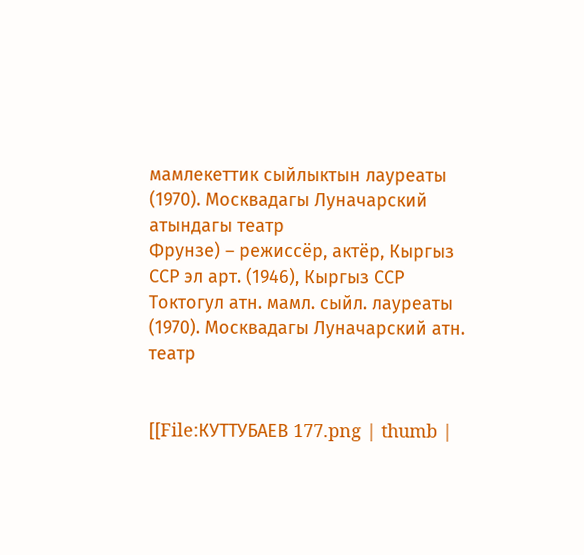мамлекеттик сыйлыктын лауреаты (1970). Москвадагы Луначарский атындагы театр
Фрунзе) – режиссёр, актёр, Кыргыз ССР эл арт. (1946), Кыргыз ССР Токтогул атн. мамл. сыйл. лауреаты (1970). Москвадагы Луначарский атн. театр


[[File:КУТТУБАЕВ 177.png | thumb |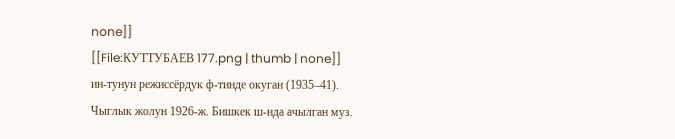none]]
[[File:КУТТУБАЕВ 177.png | thumb | none]]
ин-тунун режиссёрдук ф-тинде окуган (1935–41). Чыглык жолун 1926-ж. Бишкек ш-нда ачылган муз.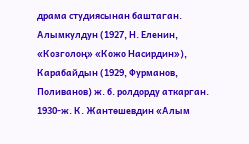драма студиясынан баштаган. Алымкулдун (1927, Н. Еленин, «Козголоң» «Кожо Насирдин»), Карабайдын (1929, Фурманов, Поливанов) ж. б. ролдорду аткарган. 1930-ж. К. Жантөшевдин «Алым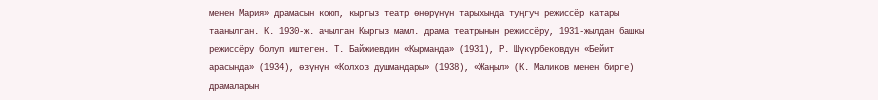менен Мария» драмасын коюп, кыргыз театр өнөрүнүн тарыхында туңгуч режиссёр катары таанылган. К. 1930-ж. ачылган Кыргыз мамл. драма театрынын режиссёру, 1931-жылдан башкы режиссёру болуп иштеген. Т. Байжиевдин «Кырманда» (1931), Р. Шүкүрбековдун «Бейит арасында» (1934), өзүнүн «Колхоз душмандары» (1938), «Жаңыл» (К. Маликов менен бирге) драмаларын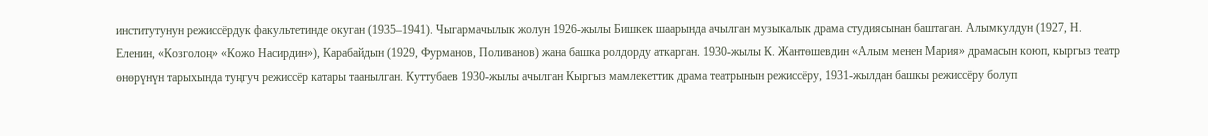институтунун режиссёрдук факультетинде окуган (1935–1941). Чыгармачылык жолун 1926-жылы Бишкек шаарында ачылган музыкалык драма студиясынан баштаган. Алымкулдун (1927, Н. Еленин, «Козголоң» «Кожо Насирдин»), Карабайдын (1929, Фурманов, Поливанов) жана башка ролдорду аткарган. 1930-жылы К. Жантөшевдин «Алым менен Мария» драмасын коюп, кыргыз театр өнөрүнүн тарыхында туңгуч режиссёр катары таанылган. Куттубаев 1930-жылы ачылган Кыргыз мамлекеттик драма театрынын режиссёру, 1931-жылдан башкы режиссёру болуп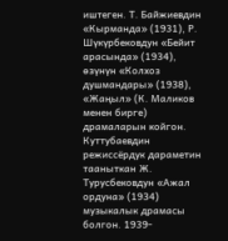иштеген. Т. Байжиевдин «Кырманда» (1931), Р. Шүкүрбековдун «Бейит арасында» (1934), өзүнүн «Колхоз душмандары» (1938), «Жаңыл» (К. Маликов менен бирге) драмаларын койгон. Куттубаевдин режиссёрдук дараметин тааныткан Ж. Турусбековдун «Ажал ордуна» (1934) музыкалык драмасы болгон. 1939-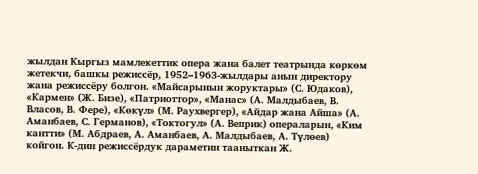жылдан Кыргыз мамлекеттик опера жана балет театрында көркөм жетекчи, башкы режиссёр, 1952–1963-жылдары анын директору жана режиссёру болгон. «Майсарынын жоруктары» (С. Юдаков), «Кармен» (Ж. Бизе), «Патриоттор», «Манас» (А. Малдыбаев, В. Власов, В. Фере), «Көкүл» (М. Раухвергер), «Айдар жана Айша» (А. Аманбаев, С. Германов), «Токтогул» (А. Веприк) операларын, «Ким кантти» (М. Абдраев, А. Аманбаев, А. Малдыбаев, А. Түлөев)
койгон. К-дин режиссёрдук дараметин тааныткан Ж.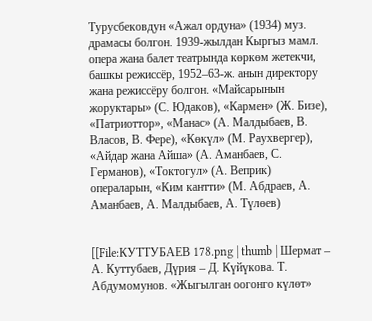Турусбековдун «Ажал ордуна» (1934) муз. драмасы болгон. 1939-жылдан Кыргыз мамл. опера жана балет театрында көркөм жетекчи,
башкы режиссёр, 1952–63-ж. анын директору жана режиссёру болгон. «Майсарынын жоруктары» (С. Юдаков), «Кармен» (Ж. Бизе), «Патриоттор», «Манас» (А. Малдыбаев, В. Власов, В. Фере), «Көкүл» (М. Раухвергер), «Айдар жана Айша» (А. Аманбаев, С. Германов), «Токтогул» (А. Веприк) операларын, «Ким кантти» (М. Абдраев, А. Аманбаев, А. Малдыбаев, А. Түлөев)


[[File:КУТТУБАЕВ 178.png | thumb | Шермат – А. Куттубаев, Дүрия – Д. Күйүкова. Т. Абдумомунов. «Жыгылган оогонго күлөт»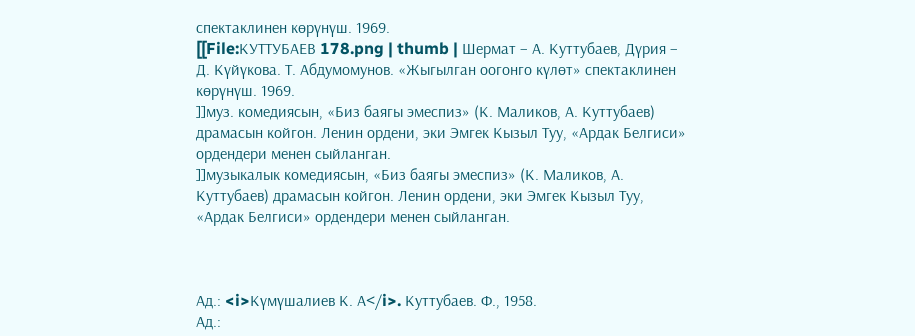спектаклинен көрүнүш. 1969.
[[File:КУТТУБАЕВ 178.png | thumb | Шермат – А. Куттубаев, Дүрия – Д. Күйүкова. Т. Абдумомунов. «Жыгылган оогонго күлөт» спектаклинен көрүнүш. 1969.
]]муз. комедиясын, «Биз баягы эмеспиз» (К. Маликов, А. Куттубаев) драмасын койгон. Ленин ордени, эки Эмгек Кызыл Туу, «Ардак Белгиси» ордендери менен сыйланган.
]]музыкалык комедиясын, «Биз баягы эмеспиз» (К. Маликов, А. Куттубаев) драмасын койгон. Ленин ордени, эки Эмгек Кызыл Туу, «Ардак Белгиси» ордендери менен сыйланган.



Ад.: <i>Күмүшалиев К. А</i>. Куттубаев. Ф., 1958.
Ад.: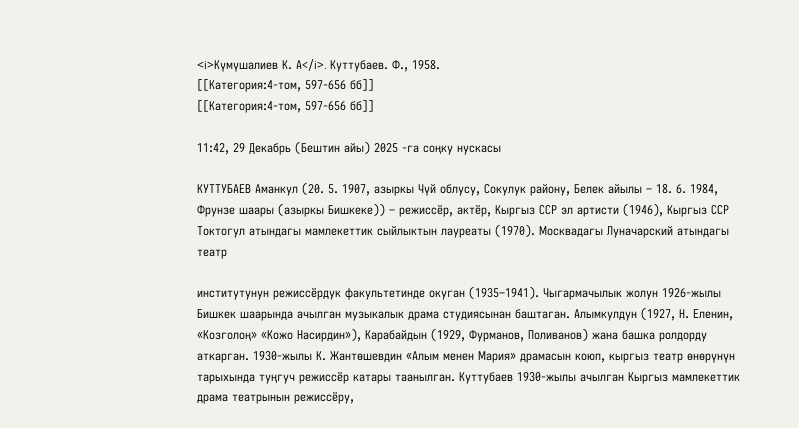<i>Күмүшалиев К. А</i>. Куттубаев. Ф., 1958.
[[Категория:4-том, 597-656 бб]]
[[Категория:4-том, 597-656 бб]]

11:42, 29 Декабрь (Бештин айы) 2025 -га соңку нускасы

КУТТУБАЕВ Аманкул (20. 5. 1907, азыркы Чүй облусу, Сокулук району, Белек айылы – 18. 6. 1984, Фрунзе шаары (азыркы Бишкеке)) – режиссёр, актёр, Кыргыз ССР эл артисти (1946), Кыргыз ССР Токтогул атындагы мамлекеттик сыйлыктын лауреаты (1970). Москвадагы Луначарский атындагы театр

институтунун режиссёрдук факультетинде окуган (1935–1941). Чыгармачылык жолун 1926-жылы Бишкек шаарында ачылган музыкалык драма студиясынан баштаган. Алымкулдун (1927, Н. Еленин, «Козголоң» «Кожо Насирдин»), Карабайдын (1929, Фурманов, Поливанов) жана башка ролдорду аткарган. 1930-жылы К. Жантөшевдин «Алым менен Мария» драмасын коюп, кыргыз театр өнөрүнүн тарыхында туңгуч режиссёр катары таанылган. Куттубаев 1930-жылы ачылган Кыргыз мамлекеттик драма театрынын режиссёру,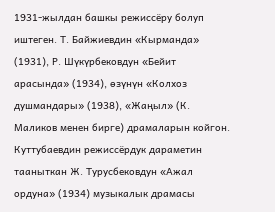1931-жылдан башкы режиссёру болуп иштеген. Т. Байжиевдин «Кырманда» (1931), Р. Шүкүрбековдун «Бейит арасында» (1934), өзүнүн «Колхоз душмандары» (1938), «Жаңыл» (К. Маликов менен бирге) драмаларын койгон. Куттубаевдин режиссёрдук дараметин тааныткан Ж. Турусбековдун «Ажал ордуна» (1934) музыкалык драмасы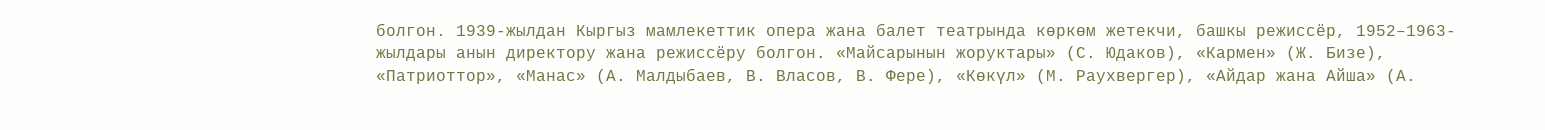болгон. 1939-жылдан Кыргыз мамлекеттик опера жана балет театрында көркөм жетекчи, башкы режиссёр, 1952–1963-жылдары анын директору жана режиссёру болгон. «Майсарынын жоруктары» (С. Юдаков), «Кармен» (Ж. Бизе), «Патриоттор», «Манас» (А. Малдыбаев, В. Власов, В. Фере), «Көкүл» (М. Раухвергер), «Айдар жана Айша» (А.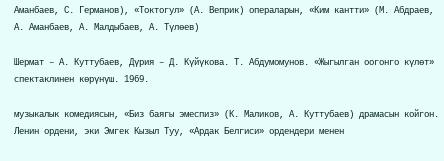Аманбаев, С. Германов), «Токтогул» (А. Веприк) операларын, «Ким кантти» (М. Абдраев, А. Аманбаев, А. Малдыбаев, А. Түлөев)

Шермат – А. Куттубаев, Дүрия – Д. Күйүкова. Т. Абдумомунов. «Жыгылган оогонго күлөт» спектаклинен көрүнүш. 1969.

музыкалык комедиясын, «Биз баягы эмеспиз» (К. Маликов, А. Куттубаев) драмасын койгон. Ленин ордени, эки Эмгек Кызыл Туу, «Ардак Белгиси» ордендери менен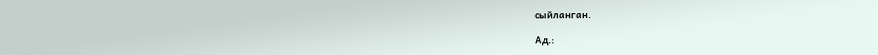сыйланган.

Ад.: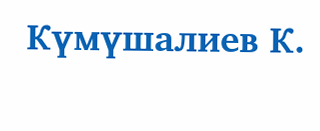Күмүшалиев К.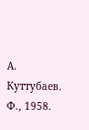А. Куттубаев. Ф., 1958.